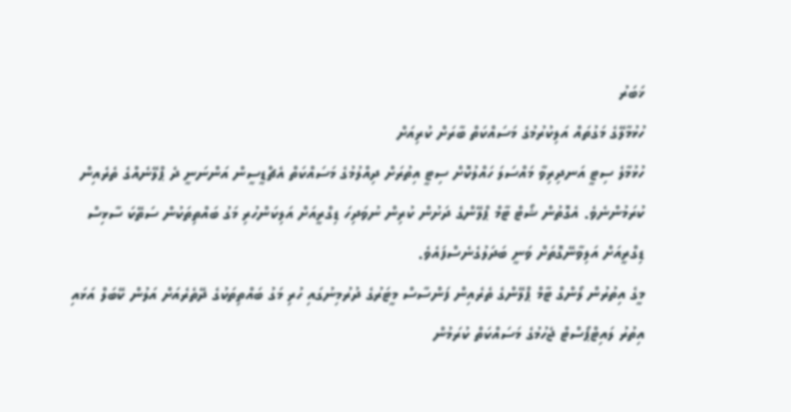ޚަބަރު
ހުޅުމާލޭގެ މަގުތައް އަލިކުރުމުގެ މަސައްކަތް ބާރަށް ކުރިއަށް
ހުޅުމާލެ ސިޓީ އަނދިރިވާ މައްސަލަ ހައްލުކޮށް ސިޓީ އިތުރަށް ދިއްލުމުގެ މަސައްކަތް އެޗްޑީސީން އަންނަނީ ދެ ޕްލޭނެއްގެ ތެރެއިން ކުރަމުންނެވެ. އެގޮތުން ޝޯޓް ޓާމް ޕްލޭންގެ ދަށުން ކުރިން ނުވަދިހަ ޑިގްރީއަށް އަލިކަންހުރި މަގު ބައްތިތަކުން ސަތޭކަ ސާޅިސް ޑިގްރީއަށް އަލިވާނޭގޮތަށް ވަނީ ބަދަލުގެނެސްފައެވެ.
މީގެ އިތުރުން ލޯންގް ޓާމް ޕްލޭންގެ ތެރެއިން ފަންސާސް މީޓަރުގެ ދުރުމިނުގައި ހުރި މަގު ބައްތިތަކުގެ ދޭތެރެއަށް އަލުން ކޭބަލް އަޅައި އިތުރު ލައިޓްޕޯސްޓް ޖެހުމުގެ މަސައްކަތް ކުރަމުން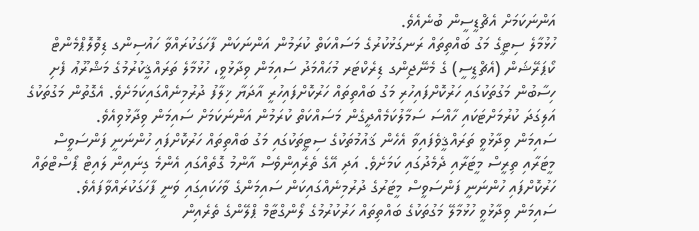އަންނަކަމަށް އެޗްޑީސީން ބުނެއެވެ.
ހުޅުމާލެ ސިޓީގެ މަގު ބައްތިތައް ރަނގަޅުކުރުގެ މަސައްކަތް ކުރަމުން އަންނަކަން ފާހަގަކުރައްވާ ހައުސިންގ ޑިވޮލޮޕްމެންޓް ކޯޕަރޭޝަން (އެޗްޑީސީ) ގެ މެނޭޖިންގ ޑިރެކްޓަރ މުޙައްމަދު ސައިމަން ވިދާޅުވީ، ހުޅުމާލެ ތަރައްޤީކުރުމުގެ މަޝްރޫޢު ފެށި ހިސާބުން މަގުތަކުގައި ހަރުކޮށްފައިހުރި މަގު ބައްތިތައް ހަރުކޮށްފައިހުރީ އާދަޔާ ޚިލާފު ދުރުމިނެއްގައިކަމަށެވެ. އެގޮތުން މަގުތަކުގެ އަލިގަދަ ކުރުމަށްޓަކައި ހާއްސަ ސަމާލުކަމެއްދީގެން މަސައްކަތް ކުރަމުން އަންނަކަމަށް ސައިމަން ވިދާޅުވިއެވެ.
ސައިމަން ވިދާޅުވީ ތަރައްޤީވެފައިވާ އެހެން ޤައުމުތަކުގެ ސިޓީތަކުގައި މަގު ބައްތިތައް ހަރުކޮށްފައި ހުންނަނީ ފަންސަވީސް މީޓަރާއި ތިރީސް މީޓަރާއި ދެމެދުގައި ކަމަށެވެ. އަދި އޭގެ ތެރެއިންވެސް އާންމު ގޮތެއްގައި އެންމެ ގިނައިން ލައިޓް ޕޯސްޓްތައް ހަރުކޮށްފައި ހުންނަނީ ފަންސަވީސް މީޓަރުގެ ދުރުމިނެއްގައިކަން ސައިމަންގެ ވާހަކައިގައި ވަނީ ފާހަގަކުރައްވާފައެވެ.
ސައިމަން ވިދާޅުވީ ހުޅުމާލޭ މަގުތަކުގެ ބައްތިތައް ހަރުކުރުމުގެ ލޯންގްޓާމް ޕްލޭންގެ ތެރެއިން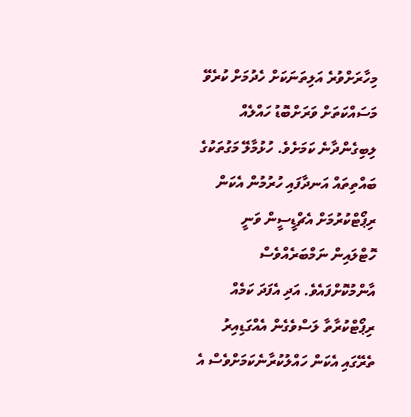މިހާރަށްވުރެ އަލިތަނަކަށް ހެދުމަށް ކުރެވޭ މަސައްކަތަށް ވަރަށްބޮޑު ހައްލެއް ލިބިގެންދާނެ ކަމަށެވެ. ހުޅުމާލޭ މަގުތަކުގެ ބައްތިތައް އަނދާފައި ހުރުމުން އެކަން ރިޕޯޓްކުރުމަށް އެޗްޑީސީން ވަނީ ހޮޓްލައިން ނަމްބަރެއްވެސް އާންމުކޮށްފައެވެ. އަދި އެފަދަ ކަމެއް ރިޕޯޓްކުރާތާ ލަސްވެގެން އެއްގަޑިއިރު ތެރޭގައި އެކަން ހައްލުކުރާނެކަމަށްވެސް އެ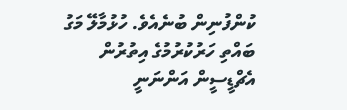ކުންފުނިން ބުނެއެވެ. ހުޅުމާލޭ މަގު ބައްތި ހަރުކުރުމުގެ އިތުރުން އެޗްޑީސީން އަންނަނީ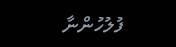ފުލުހުންނާ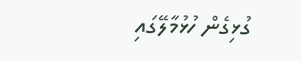ގުޅިގެން ހުޅުމާލޭގައި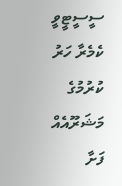ސީސީޓީވީ ކެމެރާ ހަރު ކުރުމުގެ މަޝަރޫއެއް ފަށާ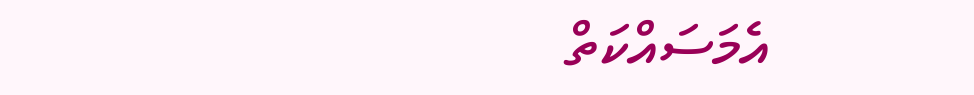އެމަސައްކަތް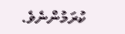ކުރަމުންނެވެ.